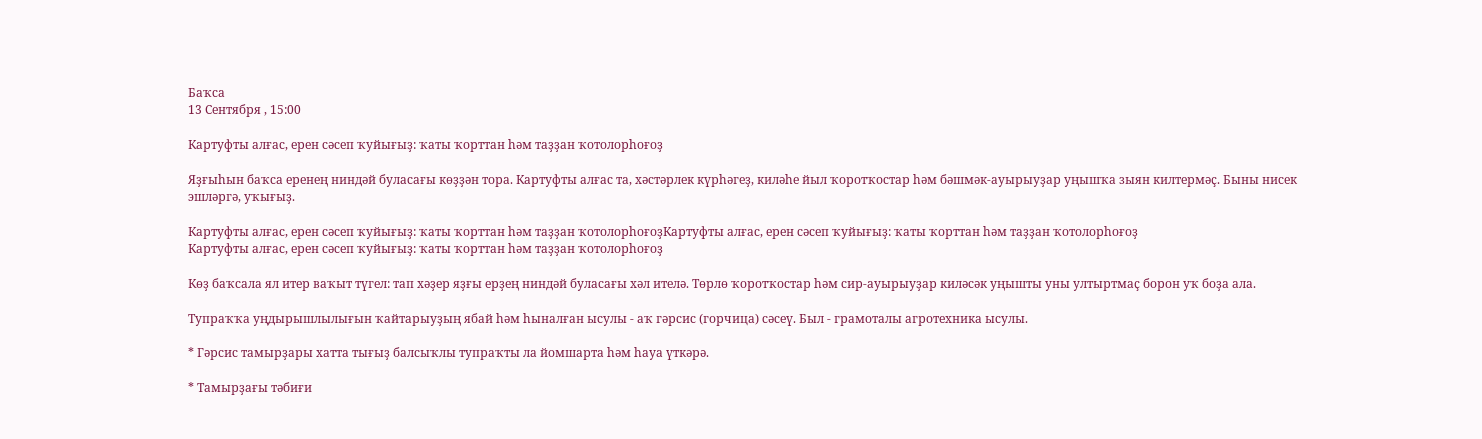Баҡса
13 Сентября , 15:00

Картуфты алғас, ерен сәсеп ҡуйығыҙ: ҡаты ҡорттан һәм таҙҙан ҡотолорһоғоҙ

Яҙғыһын баҡса еренең ниндәй буласағы көҙҙән тора. Картуфты алғас та, хәстәрлек күрһәгеҙ, киләһе йыл ҡоротҡостар һәм бәшмәк-ауырыуҙар уңышҡа зыян килтермәҫ. Быны нисек эшләргә, уҡығыҙ.

Картуфты алғас, ерен сәсеп ҡуйығыҙ: ҡаты ҡорттан һәм таҙҙан ҡотолорһоғоҙКартуфты алғас, ерен сәсеп ҡуйығыҙ: ҡаты ҡорттан һәм таҙҙан ҡотолорһоғоҙ
Картуфты алғас, ерен сәсеп ҡуйығыҙ: ҡаты ҡорттан һәм таҙҙан ҡотолорһоғоҙ

Көҙ баҡсала ял итер ваҡыт түгел: тап хәҙер яҙғы ерҙең ниндәй буласағы хәл ителә. Төрлө ҡоротҡостар һәм сир-ауырыуҙар киләсәк уңышты уны ултыртмаҫ борон уҡ боҙа ала.

Тупраҡҡа уңдырышлылығын ҡайтарыуҙың ябай һәм һыналған ысулы - аҡ гәрсис (горчица) сәсеү. Был - грамоталы агротехника ысулы.

* Гәрсис тамырҙары хатта тығыҙ балсыҡлы тупраҡты ла йомшарта һәм һауа үткәрә.

* Тамырҙағы тәбиғи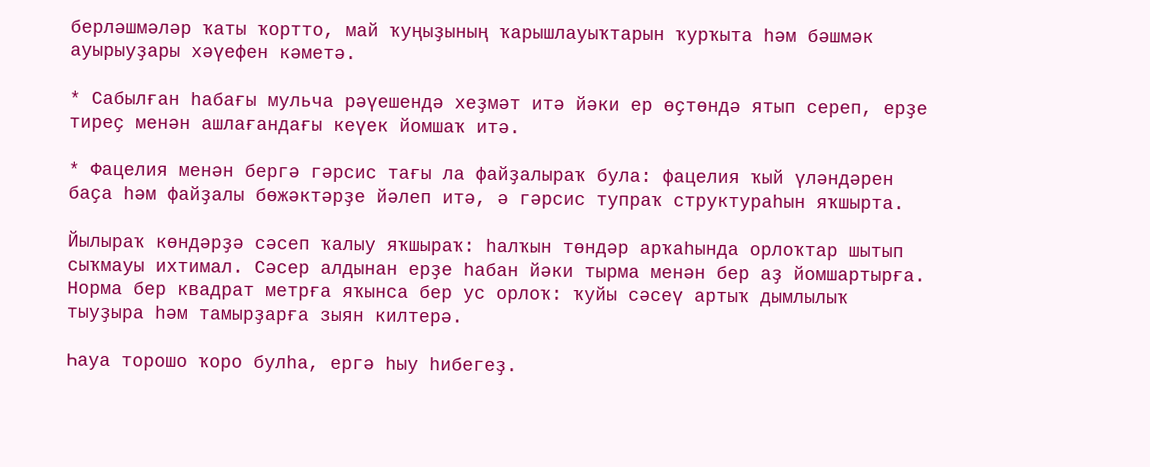берләшмәләр ҡаты ҡортто, май ҡуңыҙының ҡарышлауыҡтарын ҡурҡыта һәм бәшмәк ауырыуҙары хәүефен кәметә.

* Сабылған һабағы мульча рәүешендә хеҙмәт итә йәки ер өҫтөндә ятып сереп, ерҙе тиреҫ менән ашлағандағы кеүек йомшаҡ итә.

* Фацелия менән бергә гәрсис тағы ла файҙалыраҡ була: фацелия ҡый үләндәрен баҫа һәм файҙалы бөжәктәрҙе йәлеп итә, ә гәрсис тупраҡ структураһын яҡшырта.

Йылыраҡ көндәрҙә сәсеп ҡалыу яҡшыраҡ: һалҡын төндәр арҡаһында орлоҡтар шытып сыҡмауы ихтимал. Сәсер алдынан ерҙе һабан йәки тырма менән бер аҙ йомшартырға. Норма бер квадрат метрға яҡынса бер ус орлоҡ: ҡуйы сәсеү артыҡ дымлылыҡ тыуҙыра һәм тамырҙарға зыян килтерә.

Һауа торошо ҡоро булһа, ергә һыу һибегеҙ.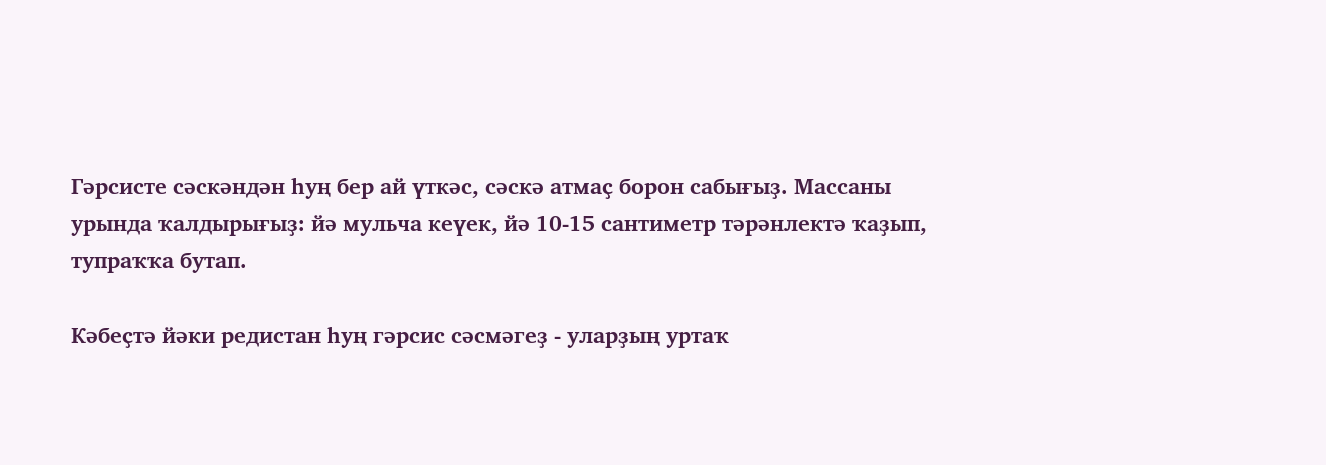Гәрсисте сәскәндән һуң бер ай үткәс, сәскә атмаҫ борон сабығыҙ. Массаны урында ҡалдырығыҙ: йә мульча кеүек, йә 10-15 сантиметр тәрәнлектә ҡаҙып, тупраҡҡа бутап.

Кәбеҫтә йәки редистан һуң гәрсис сәсмәгеҙ - уларҙың уртаҡ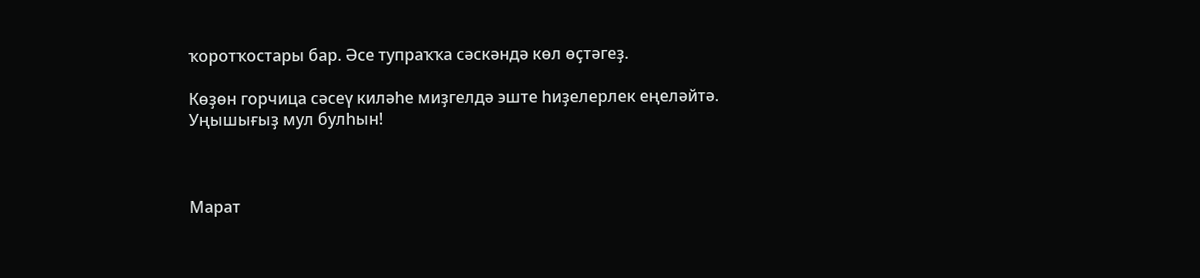ҡоротҡостары бар. Әсе тупраҡҡа сәскәндә көл өҫтәгеҙ.

Көҙөн горчица сәсеү киләһе миҙгелдә эште һиҙелерлек еңеләйтә. Уңышығыҙ мул булһын!



Марат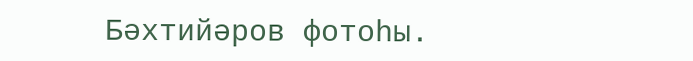Бәхтийәров фотоһы.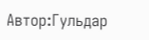Автор:Гульдар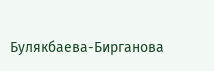Булякбаева-Бирганова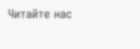Читайте нас